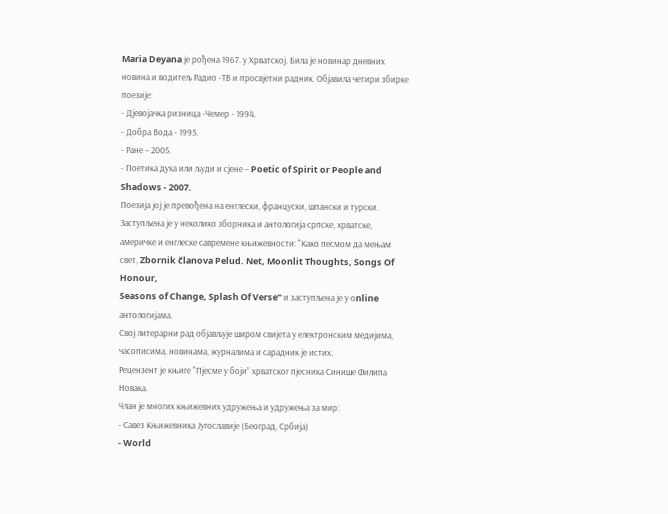Maria Deyana је рођена 1967. у Хрватској. Била је новинар дневних
новина и водитељ Радио -ТВ и просвјетни радник. Објавила четири збирке поезије:
- Дјевојачка ризница -Чемер - 1994.
- Добра Вода - 1995.
- Ране – 2005.
- Поетика духа или људи и сјене – Poetic of Spirit or People and Shadows - 2007.
Поезија јој је превођена на енглески, француски, шпански и турски.
Заступљена је у неколико зборника и антологија српске, хрватске,
америчке и енглеске савремене књижевности: "Како песмом да мењам
свет, Zbornik članova Pelud. Net, Moonlit Thoughts, Songs Of Honour,
Seasons of Change, Splash Of Verse” и заступљена је у оnline антологијама.
Свој литерарни рад објављује широм свијета у електронским медијима,
часописима, новинама, журналима и сарадник је истих.
Рецензент је књиге "Пјесме у боји” хрватског пјесника Синише Филипа Новака.
Члан је многих књижевних удружења и удружења за мир:
- Савез Књижевника Југославије (Београд, Србија)
- World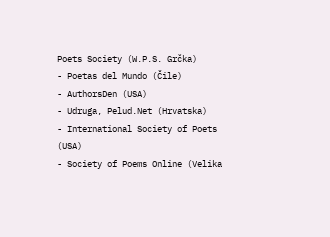Poets Society (W.P.S. Grčka)
- Poetas del Mundo (Čile)
- AuthorsDen (USA)
- Udruga, Pelud.Net (Hrvatska)
- International Society of Poets (USA)
- Society of Poems Online (Velika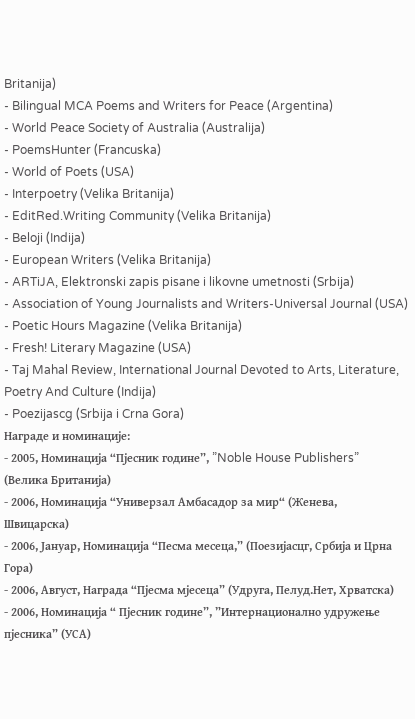Britanija)
- Bilingual MCA Poems and Writers for Peace (Argentina)
- World Peace Society of Australia (Australija)
- PoemsHunter (Francuska)
- World of Poets (USA)
- Interpoetry (Velika Britanija)
- EditRed.Writing Community (Velika Britanija)
- Beloji (Indija)
- European Writers (Velika Britanija)
- ARTiJA, Elektronski zapis pisane i likovne umetnosti (Srbija)
- Association of Young Journalists and Writers-Universal Journal (USA)
- Poetic Hours Magazine (Velika Britanija)
- Fresh! Literary Magazine (USA)
- Taj Mahal Review, International Journal Devoted to Arts, Literature,
Poetry And Culture (Indija)
- Poezijascg (Srbija i Crna Gora)
Награде и номинације:
- 2005, Номинација “Пјесник године”, ”Noble House Publishers” (Велика Британија)
- 2006, Номинација “Универзал Амбасадор за мир“ (Женева, Швицарска)
- 2006, Јануар, Номинација “Песма месеца,” (Поезијасцг, Србија и Црна Гора)
- 2006, Август, Награда “Пјесма мјесеца” (Удруга, Пелуд.Нет, Хрватска)
- 2006, Номинација “ Пјесник године”, ”Интернационално удружење пјесника” (УСА)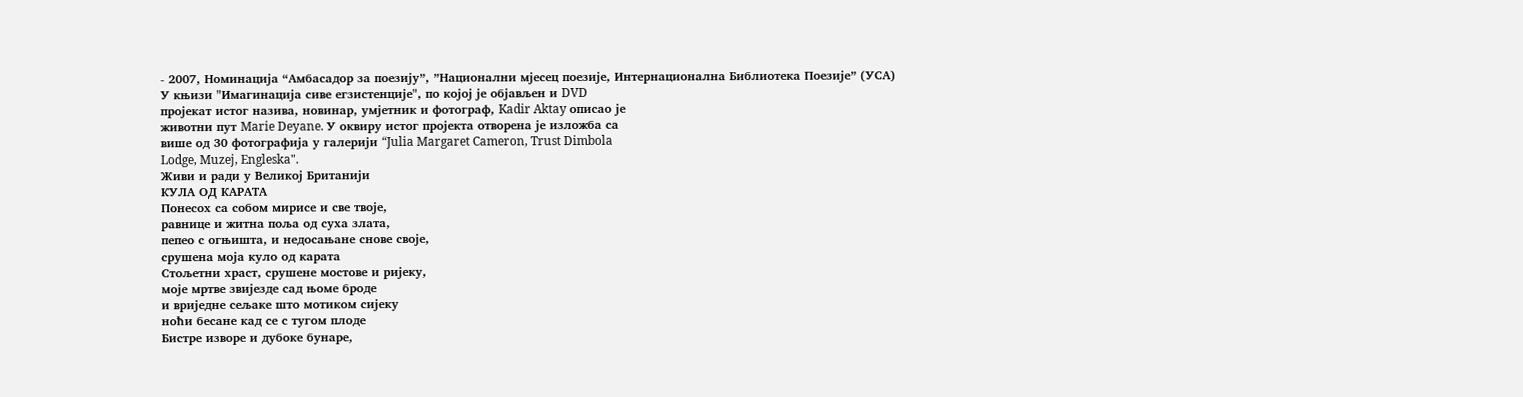- 2007, Номинација “Амбасадор за поезију”, ”Национални мјесец поезије, Интернационална Библиотека Поезије” (УСА)
У књизи "Имагинација сиве егзистенције", по којој је објављен и DVD
пројекат истог назива, новинар, умјетник и фотограф, Kadir Aktay описао је
животни пут Marie Deyane. У оквиру истог пројекта отворена је изложба са
више од 30 фотографија у галерији “Julia Margaret Cameron, Trust Dimbola
Lodge, Muzej, Engleska".
Живи и ради у Великој Британији
КУЛА ОД КАРАТА
Понесох са собом мирисе и све твоје,
равнице и житна поља од суха злата,
пепео с огњишта, и недосањане снове своје,
срушена моја куло од карата
Стољетни храст, срушене мостове и ријеку,
моје мртве звијезде сад њоме броде
и вриједне сељаке што мотиком сијеку
ноћи бесане кад се с тугом плоде
Бистре изворе и дубоке бунаре,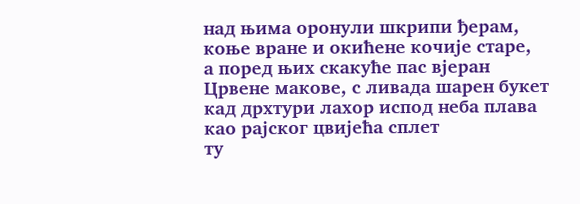над њима оронули шкрипи ђерам,
коње вране и окићене кочије старе,
а поред њих скакуће пас вјеран
Црвене макове, с ливада шарен букет
кад дрхтури лахор испод неба плава
као рајског цвијећа сплет
ту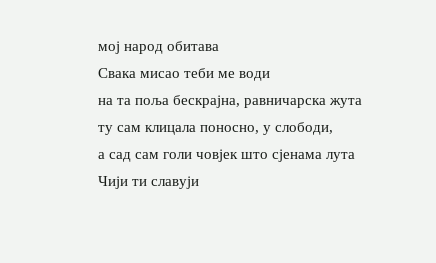мој народ обитава
Свака мисао теби ме води
на та поља бескрајна, равничарска жута
ту сам клицала поносно, у слободи,
а сад сам голи човјек што сјенама лута
Чији ти славуји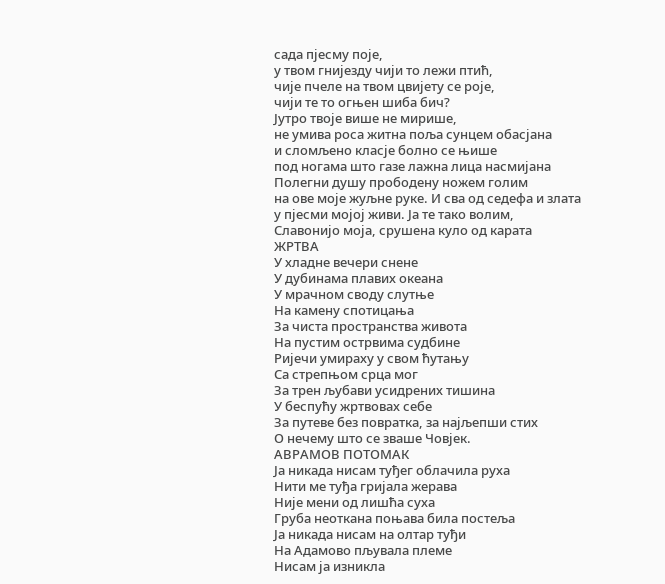сада пјесму поје,
у твом гнијезду чији то лежи птић,
чије пчеле на твом цвијету се роје,
чији те то огњен шиба бич?
Јутро твоје више не мирише,
не умива роса житна поља сунцем обасјана
и сломљено класје болно се њише
под ногама што газе лажна лица насмијана
Полегни душу прободену ножем голим
на ове моје жуљне руке. И сва од седефа и злата
у пјесми мојој живи. Ја те тако волим,
Славонијо моја, срушена куло од карата
ЖРТВА
У хладне вечери снене
У дубинама плавих океана
У мрачном своду слутње
На камену спотицања
За чиста пространства живота
На пустим острвима судбине
Ријечи умираху у свом ћутању
Са стрепњом срца мог
За трен љубави усидрених тишина
У беспућу жртвовах себе
За путеве без повратка, за најљепши стих
О нечему што се зваше Човјек.
АВРАМОВ ПОТОМАК
Ја никада нисам туђег облачила руха
Нити ме туђа гријала жерава
Није мени од лишћа суха
Груба неоткана поњава била постеља
Ја никада нисам на олтар туђи
На Адамово пљувала племе
Нисам ја изникла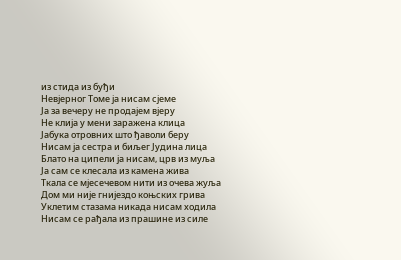из стида из буђи
Невјерног Томе ја нисам сјеме
Ја за вечеру не продајем вјеру
Не клија у мени заражена клица
Јабука отровних што ђаволи беру
Нисам ја сестра и биљег Јудина лица
Блато на ципели ја нисам, црв из муља
Ја сам се клесала из камена жива
Ткала се мјесечевом нити из очева жуља
Дом ми није гнијездо коњских грива
Уклетим стазама никада нисам ходила
Нисам се рађала из прашине из силе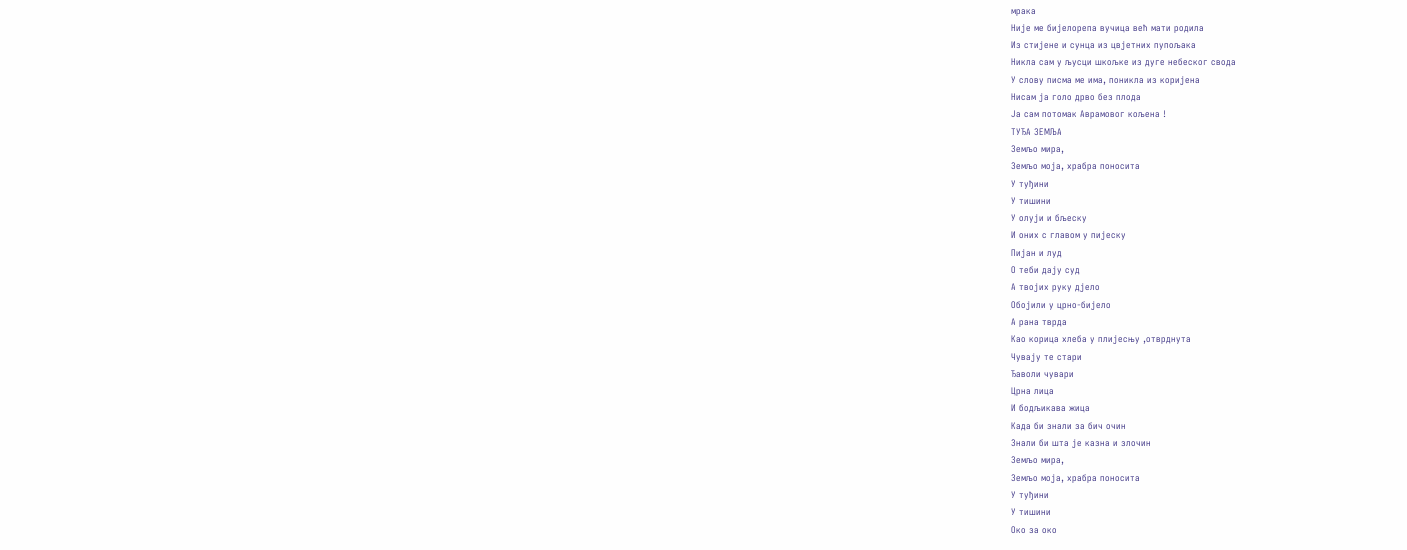мрака
Није ме бијелорепа вучица већ мати родила
Из стијене и сунца из цвјетних пупољака
Никла сам у љусци шкољке из дуге небеског свода
У слову писма ме има, поникла из коријена
Нисам ја голо дрво без плода
Ја сам потомак Аврамовог кољена !
ТУЂА ЗЕМЉА
Земљо мира,
Земљо моја, храбра поносита
У туђини
У тишини
У олуји и бљеску
И оних с главом у пијеску
Пијан и луд
О теби дају суд
А твојих руку дјело
Обојили у црно-бијело
А рана тврда
Као корица хлеба у плијесњу ,отврднута
Чувају те стари
Ђаволи чувари
Црна лица
И бодљикава жица
Када би знали за бич очин
Знали би шта је казна и злочин
Земљо мира,
Земљо моја, храбра поносита
У туђини
У тишини
Око за око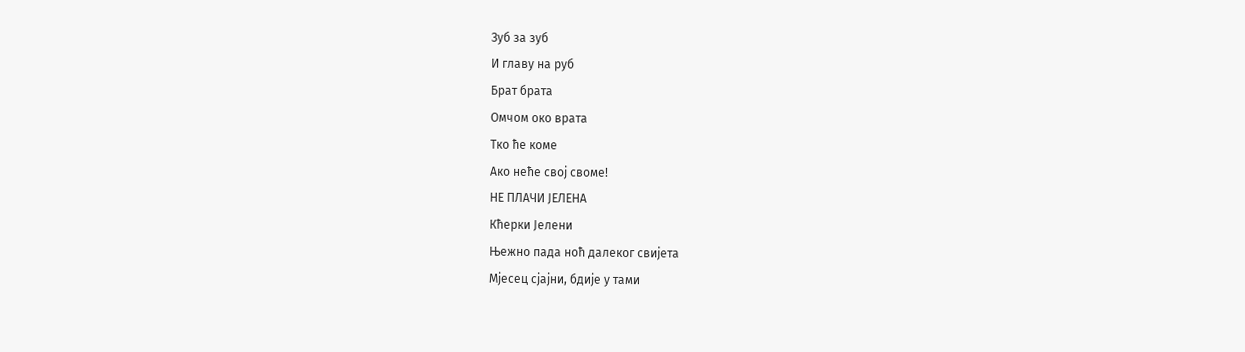Зуб за зуб
И главу на руб
Брат брата
Омчом око врата
Тко ће коме
Ако неће свој своме!
НЕ ПЛАЧИ ЈЕЛЕНА
Кћерки Јелени
Њежно пада ноћ далеког свијета
Мјесец сјајни, бдије у тами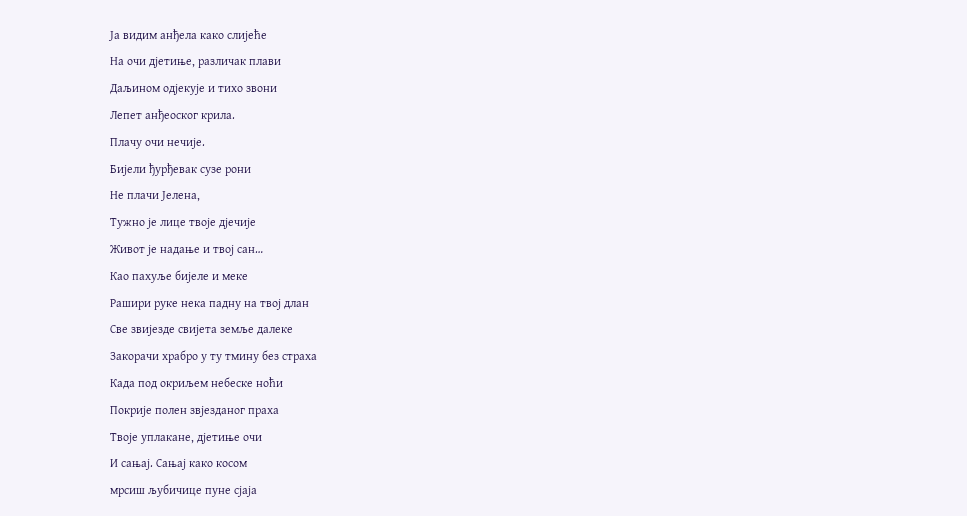Ја видим анђела како слијеће
На очи дјетиње, различак плави
Даљином одјекује и тихо звони
Лепет анђеоског крила.
Плачу очи нечије.
Бијели ђурђевак сузе рони
Не плачи Јелена,
Тужно је лице твоје дјечије
Живот је надање и твој сан…
Као пахуље бијеле и меке
Рашири руке нека падну на твој длан
Све звијезде свијета земље далеке
Закорачи храбро у ту тмину без страха
Када под окриљем небеске ноћи
Покрије полен звјезданог праха
Твоје уплакане, дјетиње очи
И сањај. Сањај како косом
мрсиш љубичице пуне сјаја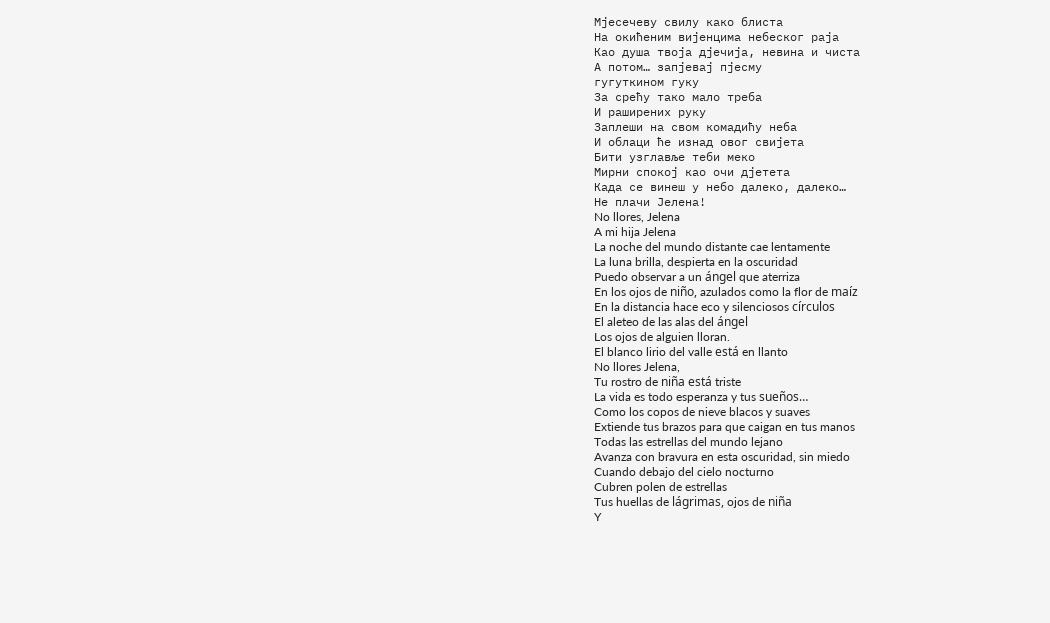Мјесечеву свилу како блиста
На окићеним вијенцима небеског раја
Као душа твоја дјечија, невина и чиста
А потом… запјевај пјесму
гугуткином гуку
За срећу тако мало треба
И раширених руку
Заплеши на свом комадићу неба
И облаци ће изнад овог свијета
Бити узглавље теби меко
Мирни спокој као очи дјетета
Када се винеш у небо далеко, далеко…
Не плачи Јелена!
No llores, Jelena
A mi hija Jelena
La noche del mundo distante cae lentamente
La luna brilla, despierta en la oscuridad
Puedo observar a un ángel que aterriza
En los ojos de niño, azulados como la flor de maíz
En la distancia hace eco y silenciosos círculos
El aleteo de las alas del ángel
Los ojos de alguien lloran.
El blanco lirio del valle está en llanto
No llores Jelena,
Tu rostro de niña está triste
La vida es todo esperanza y tus sueños…
Como los copos de nieve blacos y suaves
Extiende tus brazos para que caigan en tus manos
Todas las estrellas del mundo lejano
Avanza con bravura en esta oscuridad, sin miedo
Cuando debajo del cielo nocturno
Cubren polen de estrellas
Tus huellas de lágrimas, ojos de niña
Y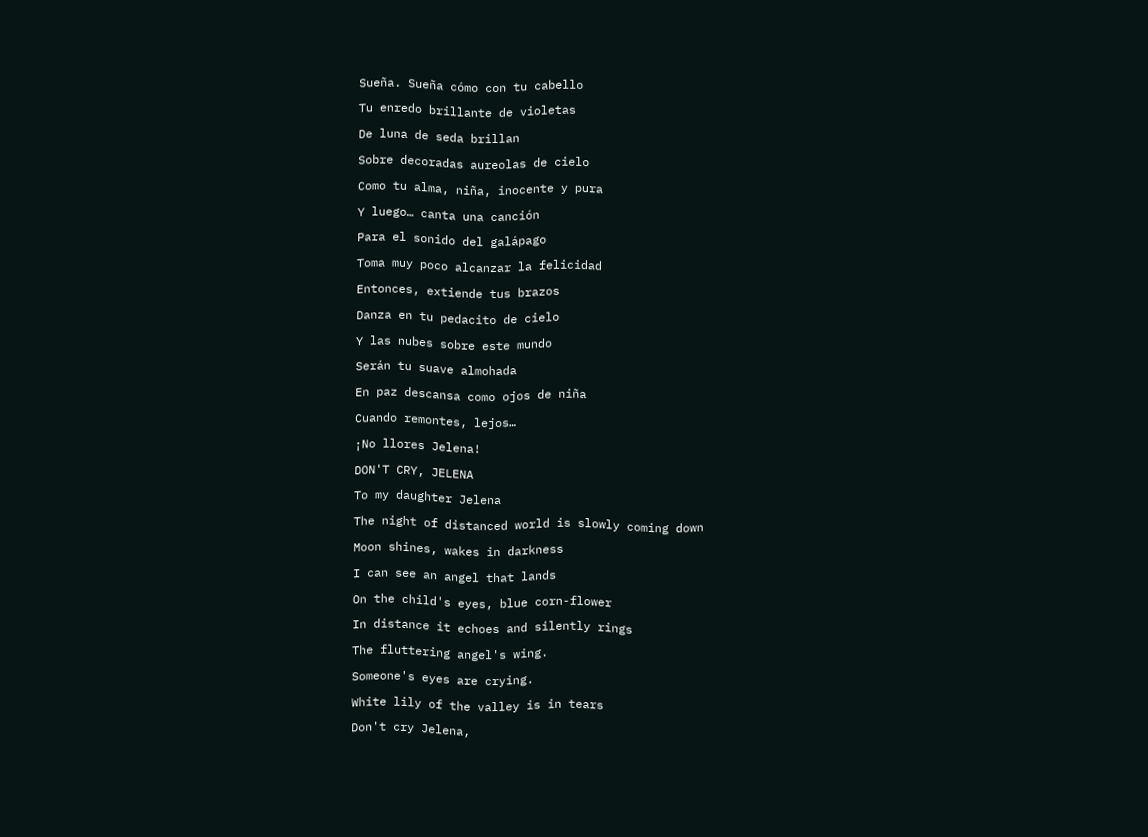Sueña. Sueña cómo con tu cabello
Tu enredo brillante de violetas
De luna de seda brillan
Sobre decoradas aureolas de cielo
Como tu alma, niña, inocente y pura
Y luego… canta una canción
Para el sonido del galápago
Toma muy poco alcanzar la felicidad
Entonces, extiende tus brazos
Danza en tu pedacito de cielo
Y las nubes sobre este mundo
Serán tu suave almohada
En paz descansa como ojos de niña
Cuando remontes, lejos…
¡No llores Jelena!
DON'T CRY, JELENA
To my daughter Jelena
The night of distanced world is slowly coming down
Moon shines, wakes in darkness
I can see an angel that lands
On the child's eyes, blue corn-flower
In distance it echoes and silently rings
The fluttering angel's wing.
Someone's eyes are crying.
White lily of the valley is in tears
Don't cry Jelena,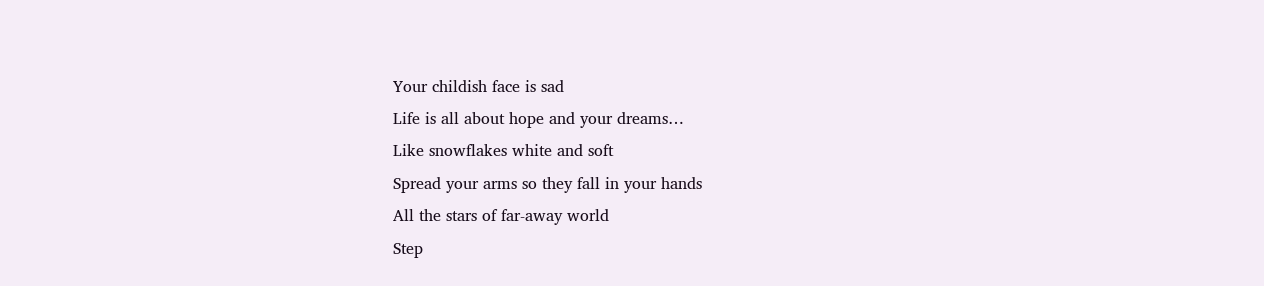Your childish face is sad
Life is all about hope and your dreams…
Like snowflakes white and soft
Spread your arms so they fall in your hands
All the stars of far-away world
Step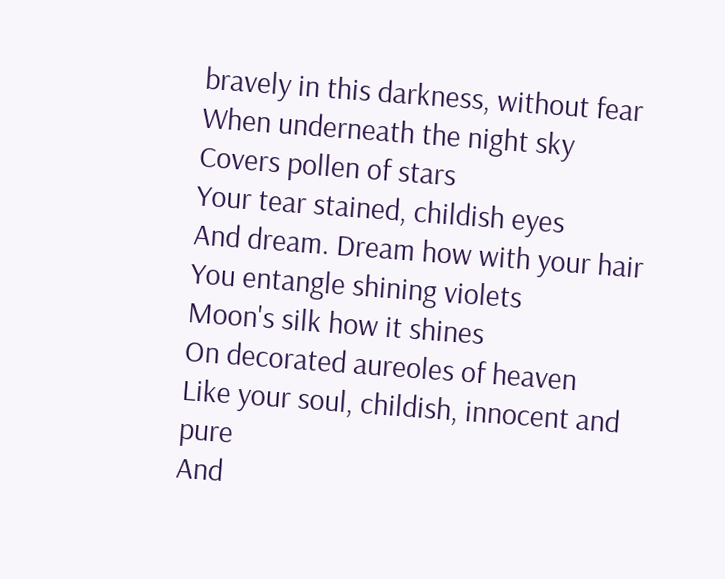bravely in this darkness, without fear
When underneath the night sky
Covers pollen of stars
Your tear stained, childish eyes
And dream. Dream how with your hair
You entangle shining violets
Moon's silk how it shines
On decorated aureoles of heaven
Like your soul, childish, innocent and pure
And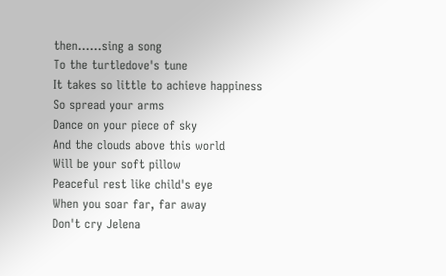then…...sing a song
To the turtledove's tune
It takes so little to achieve happiness
So spread your arms
Dance on your piece of sky
And the clouds above this world
Will be your soft pillow
Peaceful rest like child's eye
When you soar far, far away
Don't cry Jelena